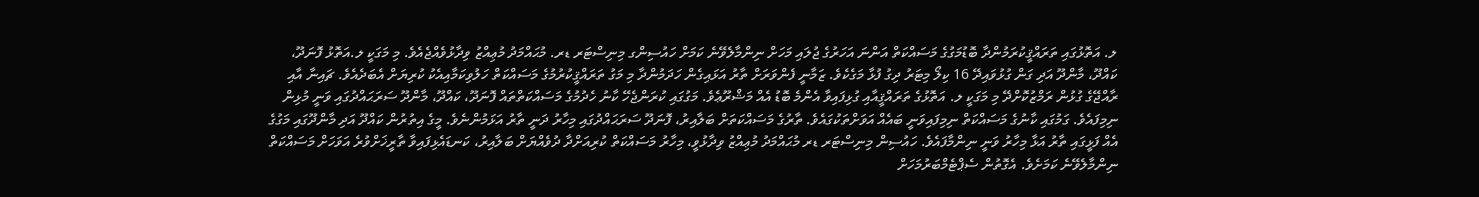ލ. އަތޮޅުގައި ތަރައްޤީކުރަމުންދާ ބޮޑުމަގުގެ މަސައްކަތް އަންނަ އަހަރުގެ ޖުލައި މަހަށް ނިންމާލެވޭނެ ކަމަށް ހައުސިންގ މިނިސްޓަރ ޑރ. މުޙައްމަދު މުޢިއްޒު ވިދާޅުވެއްޖެއެވެ. މި މަގަކީ ލ.އަތޮޅު ފޮނަދޫ، ކައްދޫ، މާންދޫ އަދި ގަން ގުޅުވައިދޭ 16 ކިލޯ މިޓަރު ދިގު ފުޅާ މަގެކެވެ. ޒަމާނީ ފެންވަރަށް ތާރު އަޅައިގެން ހަދަމުންދާ މި މަގު ތަރައްޤީކުރުމުގެ މަސައްކަތް ހަލުވިކަމާއިއެކު ކުރިޔަށް އެބަދެއެވެ. ޗައިނާ އާއި ރާއްޖޭގެ ގުޅުން ރަމްޒުކޮށްދޭ މި މަގަކީ ލ. އަތޮޅުގެ ތަރައްޤީއާއި ގުޅިފައިވާ އެންމެ ބޮޑު އެއް މަޝްރޫޢެވެ. މަގުގައި ކުރަންޖެހޭ ކާނު ހެދުމުގެ މަސައްކަތްތައް ފޮނަދޫ، ކައްދޫ، މާންދޫ ސަރަޙައްދުގައި ވަނީ މުޅިން ނިމިފައެވެ. ގަމުގައި ކާނުގެ މަސައްކަތް ނިމިފައިވަނީ ބައެއް އަވަށްތަކުގައެވެ. ތާރުގެ މަސައްކަތަށް ބަލާއިރު، ފޮނަދޫ ސަރަޙައްދުގައި މިހާރު ދަނީ ތާރު އަޅަމުންނެވެ. މީގެ އިތުރުން ކައްދޫ އަދި މާންދޫގައި މަގުގެ އެއް ފަޅީގައި ތާރު އަޅާ މިހާރު ވަނީ ނިންމާފައެވެ. ހައުސިން މިނިސްޓަރ ޑރ މުޙައްމަދު މުޢިއްޒު ވިދާޅުވީ، މިހާރު މަސައްކަތް ކުރިއަށްދާ ދުވެއްޔަށް ބަލާއިރު، ކަނޑައެޅިފައިވާ ތާރީޚަށްވުރެ އަވަހަށް މަސައްކަތް ނިންމާލެވޭނެ ކަމަށެވެ. އެގޮތުން ސެޕްޓެމްބަރުމަހަށް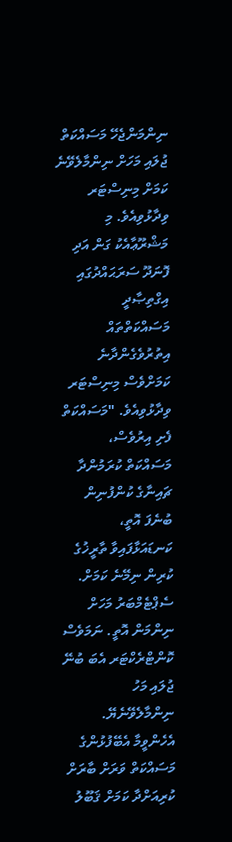ނިންމަންޖެހޭ މަސައްކަތް ޖުލައި މަހަށް ނިންމާލެވޭނެ ކަމަށް މިނިސްޓަރ ވިދާޅުވިއެވެ. މި މަޝްރޫޢާއެކު ގަން އަދި ފޮނަދޫ ސަރަޙައްދުގައި އިގްތިޞާދީ މަސައްކަތްތައް އިތުރުވެގެންދާނެ ކަމަށްވެސް މިނިސްޓަރ ވިދާޅުވިއެވެ. "މަސައްކަތް ފެށި އިރުވެސް، މަސައްކަތް ކުރަމުންދާ ޗައިނާގެ ކުންފުނިން ބުނެފަ އޮތީ، ކަނޑައަޅާފައިވާ ތާރީޚުގެ ކުރިން ނިމޭނެ ކަމަށް. ސެޕްޓެމްބަރު މަހަށް ނިންމަން އޮތީ. ނަމަވެސް ކޮންޓްރެކްޓަރ އެބަ ބުނޭ ޖުލައި މަހު ނިންމާލެވޭނެޔޭ. އެހެންވީމާ އެބޭފުޅުންގެ މަސައްކަތް ވަރަށް ބާރަށް ކުރިއަށްދާ ކަމަށް ޤަބޫލު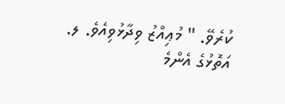ކުރެވޭ. " މުޢިއްޒު ވިދާޅުވިއެވެ. ލ. އަތޮޅުގެ އެންމެ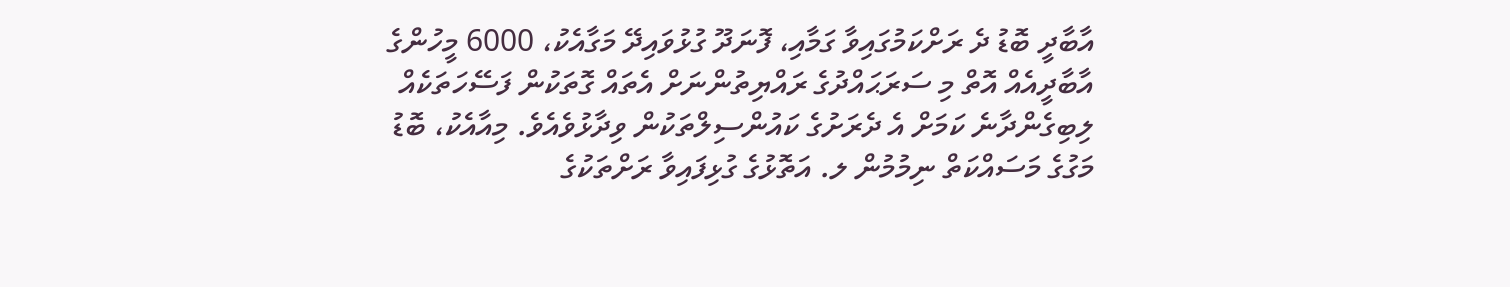އާބާދީ ބޮޑު ދެ ރަށްކަމުގައިވާ ގަމާއި، ފޮނަދޫ ގުޅުވައިދޭ މަގާއެކު، 6000 މީހުންގެ އާބާދީއެއް އޮތް މި ސަރަޙައްދުގެ ރައްޔިތުންނަށް އެތައް ގޮތަކުން ފަސޭހަތަކެއް ލިބިގެންދާނެ ކަމަށް އެ ދެރަށުގެ ކައުންސިލްތަކުން ވިދާޅުވެއެވެ. މިއާއެކު، ބޮޑު މަގުގެ މަސައްކަތް ނިމުމުން ލ. އަތޮޅުގެ ގުޅިފައިވާ ރަށްތަކުގެ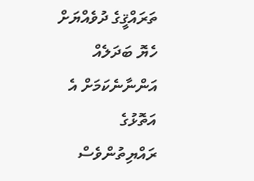ތަރައްޤީގެ ދުވެއްޔަށް ހެޔޮ ބަދަލެއް އަންނާނެކަމަށް އެ އަތޮޅުގެ ރައްޔިތުންވެސް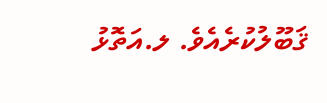ޤަބޫލުކުރެއެވެ. ލ.އަތޮޅު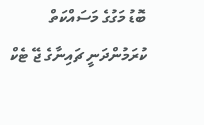ބޮޑު މަގުގެ މަސައްކަތް ކުރަމުންދަނީ ޗައިނާގެ ޖޭ ޓެކް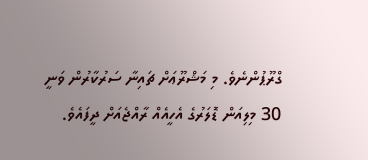ގްރޫޕުންނެވެ. މި މަޝްރޫޢަށް ޗައިނާ ސަރުކާރުން ވަނީ 30 މިލިއަން ޑޮލަރުގެ އެހީއެއް ރާއްޖެއަށް ދީފައެވެ.